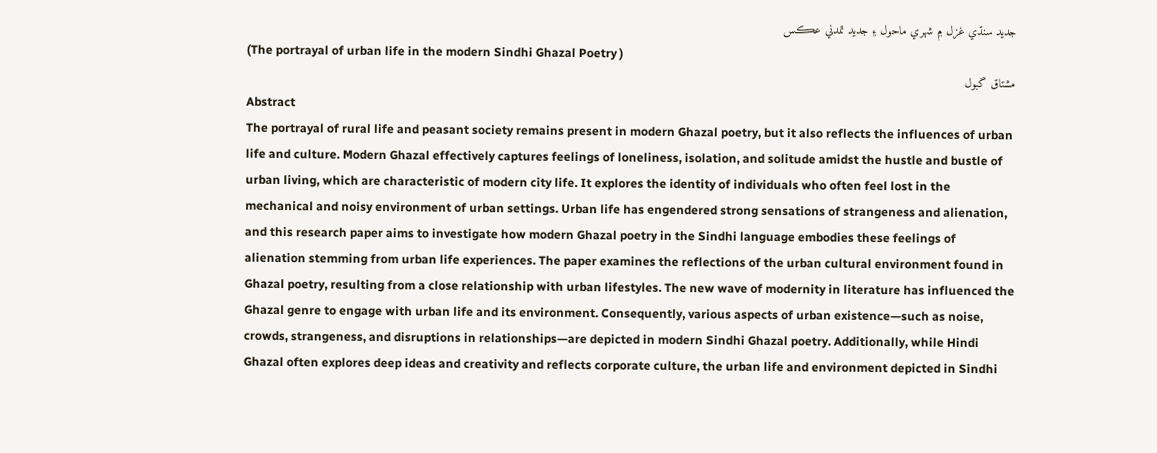جديد سنڌي غزل ۾ شهري ماحول ۽ جديد تمدني عڪس
(The portrayal of urban life in the modern Sindhi Ghazal Poetry )
مشتاق گبول
Abstract
The portrayal of rural life and peasant society remains present in modern Ghazal poetry, but it also reflects the influences of urban life and culture. Modern Ghazal effectively captures feelings of loneliness, isolation, and solitude amidst the hustle and bustle of urban living, which are characteristic of modern city life. It explores the identity of individuals who often feel lost in the mechanical and noisy environment of urban settings. Urban life has engendered strong sensations of strangeness and alienation, and this research paper aims to investigate how modern Ghazal poetry in the Sindhi language embodies these feelings of alienation stemming from urban life experiences. The paper examines the reflections of the urban cultural environment found in Ghazal poetry, resulting from a close relationship with urban lifestyles. The new wave of modernity in literature has influenced the Ghazal genre to engage with urban life and its environment. Consequently, various aspects of urban existence—such as noise, crowds, strangeness, and disruptions in relationships—are depicted in modern Sindhi Ghazal poetry. Additionally, while Hindi Ghazal often explores deep ideas and creativity and reflects corporate culture, the urban life and environment depicted in Sindhi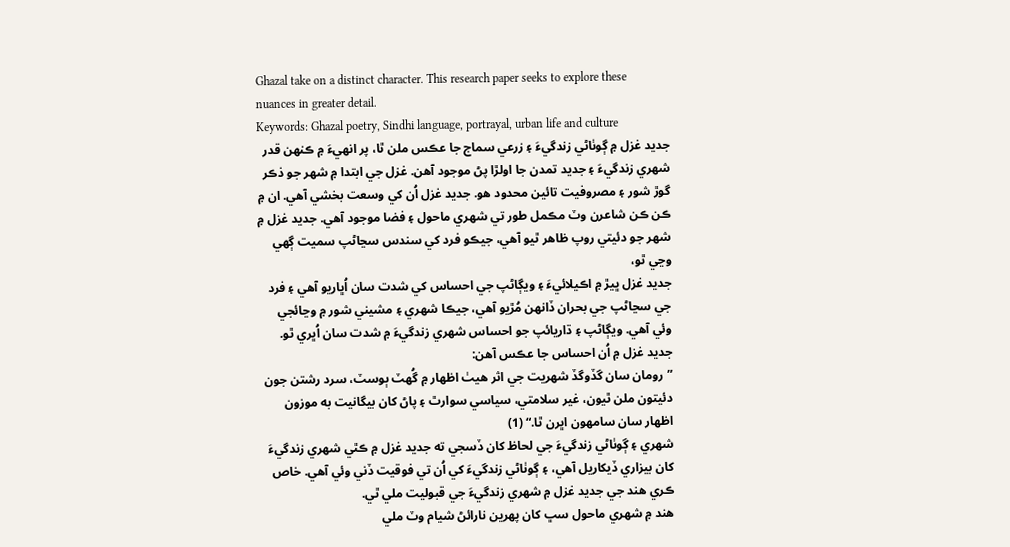Ghazal take on a distinct character. This research paper seeks to explore these nuances in greater detail.
Keywords: Ghazal poetry, Sindhi language, portrayal, urban life and culture
جديد غزل ۾ ڳوٺاڻي زندگيءَ ۽ زرعي سماج جا عڪس ملن ٿا، پر انهيءَ ۾ ڪنھن قدر شھري زندگيءَ ۽ جديد تمدن جا اولڙا پڻ موجود آهن. غزل جي ابتدا ۾ شھر جو ذڪر گوڙ شور ۽ مصروفيت تائين محدود هو. جديد غزل اُن کي وسعت بخشي آهي. ان ۾ ڪن ڪن شاعرن وٽ مڪمل طور تي شھري ماحول ۽ فضا موجود آهي. جديد غزل ۾ شھر جو دئيتي روپ ظاهر ٿيو آهي، جيڪو فرد کي سندس سڃاڻپ سميت ڳھي وڃي ٿو،
جديد غزل ڀيڙ ۾ اڪيلائيءَ ۽ ويڳاڻپ جي احساس کي شدت سان اُڀاريو آهي ۽ فرد جي سڃاڻپ جي بحران ڏانھن مُڙيو آهي، جيڪا شھري ۽ مشيني شور ۾ وڃائجي وئي آهي. ويڳاڻپ ۽ ڌاريائپ جو احساس شھري زندگيءَ ۾ شدت سان اُڀري ٿو. جديد غزل ۾ اُن احساس جا عڪس آهن:
”رومان سان گڏوگڏ شھريت جي اثر هيٺ اظھار ۾ گُهٽ ٻوسٽ، سرد رشتن جون دئيتون ملن ٿيون، غير سلامتي، سياسي سوارٿ ۽ پاڻ کان بيگانيت به موزون اظھار سان سامهون اڀرن ٿا.“ (1)
شھري ۽ ڳوٺاڻي زندگيءَ جي لحاظ کان ڏسجي ته جديد غزل ۾ ڪٿي شھري زندگيءَ کان بيزاري ڏيکاريل آهي، ۽ ڳوٺاڻي زندگيءَ کي اُن تي فوقيت ڏني وئي آهي. خاص ڪري هند جي جديد غزل ۾ شھري زندگيءَ جي قبوليت ملي ٿي.
هند ۾ شھري ماحول سڀ کان پھرين نارائڻ شيام وٽ ملي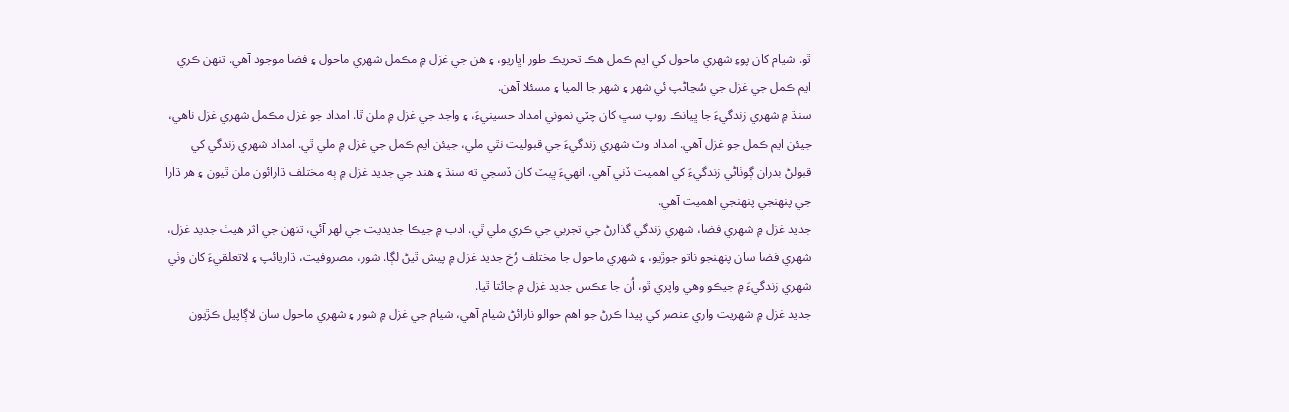ٿو. شيام کان پوءِ شھري ماحول کي ايم ڪمل هڪ تحريڪ طور اڀاريو، ۽ هن جي غزل ۾ مڪمل شھري ماحول ۽ فضا موجود آهي. تنھن ڪري ايم ڪمل جي غزل جي سُڃاڻپ ئي شھر ۽ شھر جا الميا ۽ مسئلا آهن.
سنڌ ۾ شھري زندگيءَ جا ڀيانڪ روپ سڀ کان چٽي نموني امداد حسينيءَ، ۽ واجد جي غزل ۾ ملن ٿا. امداد جو غزل مڪمل شھري غزل ناهي، جيئن ايم ڪمل جو غزل آهي. امداد وٽ شھري زندگيءَ جي قبوليت نٿي ملي، جيئن ايم ڪمل جي غزل ۾ ملي ٿي. امداد شھري زندگي کي قبولڻ بدران ڳوٺاڻي زندگيءَ کي اهميت ڏني آهي. انهيءَ ڀيٽ کان ڏسجي ته سنڌ ۽ هند جي جديد غزل ۾ ٻه مختلف ڌارائون ملن ٿيون ۽ هر ڌارا جي پنھنجي پنھنجي اهميت آهي.
جديد غزل ۾ شھري فضا، شھري زندگي گذارڻ جي تجربي جي ڪري ملي ٿي. ادب ۾ جيڪا جديديت جي لھر آئي، تنھن جي اثر هيٺ جديد غزل، شھري فضا سان پنھنجو ناتو جوڙيو، ۽ شھري ماحول جا مختلف رُخ جديد غزل ۾ پيش ٿيڻ لڳا. شور، مصروفيت، ڌاريائپ ۽ لاتعلقيءَ کان وٺي شھري زندگيءَ ۾ جيڪو وهي واپري ٿو، اُن جا عڪس جديد غزل ۾ جائتا ٿيا.
جديد غزل ۾ شھريت واري عنصر کي پيدا ڪرڻ جو اهم حوالو نارائڻ شيام آهي، شيام جي غزل ۾ شور ۽ شھري ماحول سان لاڳاپيل ڪڙيون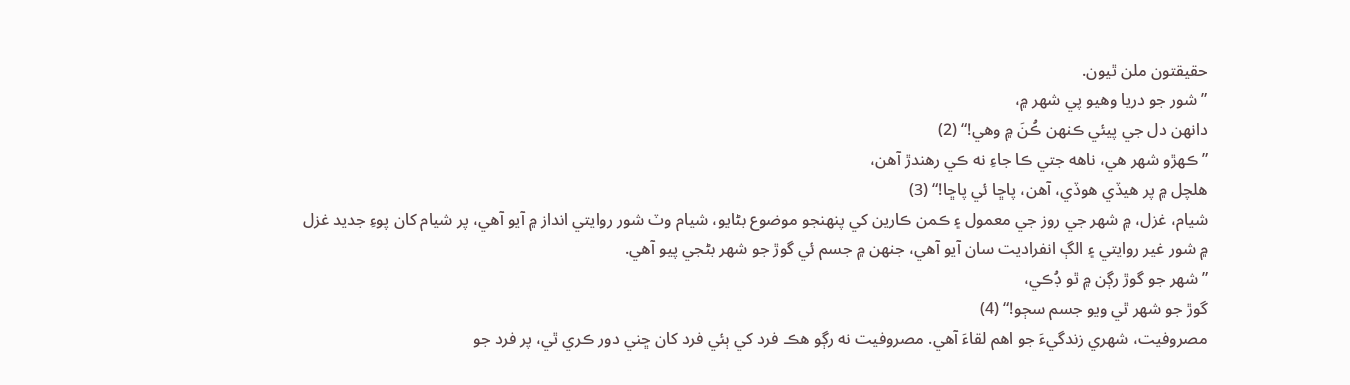حقيقتون ملن ٿيون.
”شور جو دريا وهيو پي شھر ۾،
دانھن دل جي پيئي ڪنھن ڪُنَ ۾ وهي!“ (2)
”ڪھڙو شھر هي، ناهه جتي ڪا جاءِ نه ڪي رهندڙ آهن،
هلچل ۾ پر هيڏي هوڏي، آهن، پاڇا ئي پاڇا!“ (3)
شيام، غزل، ۾ شھر جي روز جي معمول ۽ ڪمن ڪارين کي پنھنجو موضوع بڻايو، شيام وٽ شور روايتي انداز ۾ آيو آهي، پر شيام کان پوءِ جديد غزل ۾ شور غير روايتي ۽ الڳ انفراديت سان آيو آهي، جنھن ۾ جسم ئي گوڙ جو شھر بڻجي پيو آهي.
”شھر جو گوڙ رڳن ۾ ٿو ڊُڪي،
گوڙ جو شھر ٿي ويو جسم سڄو!“ (4)
مصروفيت، شھري زندگيءَ جو اهم لقاءَ آهي. مصروفيت نه رڳو هڪ فرد کي ٻئي فرد کان ڇني دور ڪري ٿي، پر فرد جو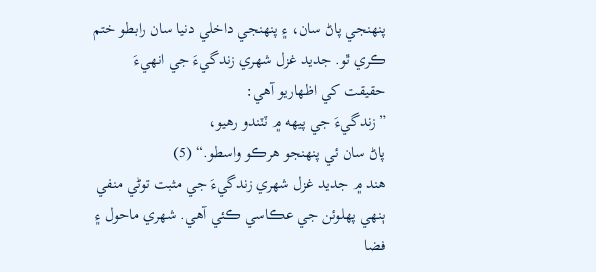پنھنجي پاڻ سان، ۽ پنھنجي داخلي دنيا سان رابطو ختم ڪري ٿو. جديد غزل شھري زندگيءَ جي انهيءَ حقيقت کي اظھاريو آهي:
”زندگيءَ جي پيھه ۾ ٽٽندو رهيو،
پاڻ سان ئي پنھنجو هرڪو واسطو.“ (5)
هند ۾ جديد غزل شھري زندگيءَ جي مثبت توڻي منفي ٻنھي پھلوئن جي عڪاسي ڪئي آهي. شھري ماحول ۽ فضا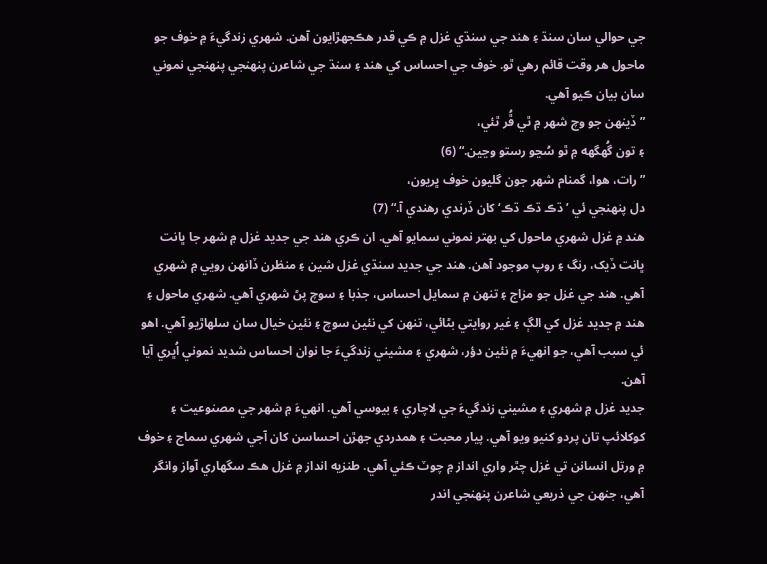جي حوالي سان سنڌ ۽ هند جي سنڌي غزل ۾ ڪي قدر هڪجھڙايون آهن. شھري زندگيءَ ۾ خوف جو ماحول هر وقت قائم رهي ٿو. خوف جي احساس کي هند ۽ سنڌ جي شاعرن پنھنجي پنھنجي نموني سان بيان ڪيو آهي.
”ڏينھن جو وچ شھر ۾ ٿي ڦُر ٿئي،
۽ تون گُهگهه ۾ ٿو سُڃو رستو وڃين.“ (6)
”رات، هوا، گمنام شھر جون گليون خوف ڀريون،
دل پنھنجي ئي ’ڌڪ ڌڪ ڌڪ‘ کان ڏرندي رهندي آ.“ (7)
هند ۾ غزل شھري ماحول کي بھتر نموني سمايو آهي. ان ڪري هند جي جديد غزل ۾ شھر جا ڀانت ڀانت ڏيک، رنگ ۽ روپ موجود آهن. هند جي جديد سنڌي غزل شين ۽ منظرن ڏانھن رويي ۾ شھري آهي. هند جي غزل جو مزاج ۽ تنھن ۾ سمايل احساس، جذبا ۽ سوچ پڻ شھري آهي. شھري ماحول ۽ هند ۾ جديد غزل کي الڳ ۽ غير روايتي بڻائي، تنھن کي نئين سوچ ۽ نئين خيال سان سلهاڙيو آهي. اهو ئي سبب آهي، جو انهيءَ ۾ نئين دؤر، شھري ۽ مشيني زندگيءَ جا نوان احساس شديد نموني اُڀري آيا آهن.
جديد غزل ۾ شھري ۽ مشيني زندگيءَ جي لاچاري ۽ بيوسي آهي. انهيءَ ۾ شھر جي مصنوعيت ۽ کوکلائپ تان پردو کنيو ويو آهي. پيار محبت ۽ همدردي جھڙن احساسن کان آجي شھري سماج ۽ خوف ۾ ورتل انسانن تي غزل چٿر واري انداز ۾ چوٽ ڪئي آهي. طنزيه انداز ۾ غزل هڪ سگهاري آواز وانگر آهي، جنھن جي ذريعي شاعرن پنھنجي اندر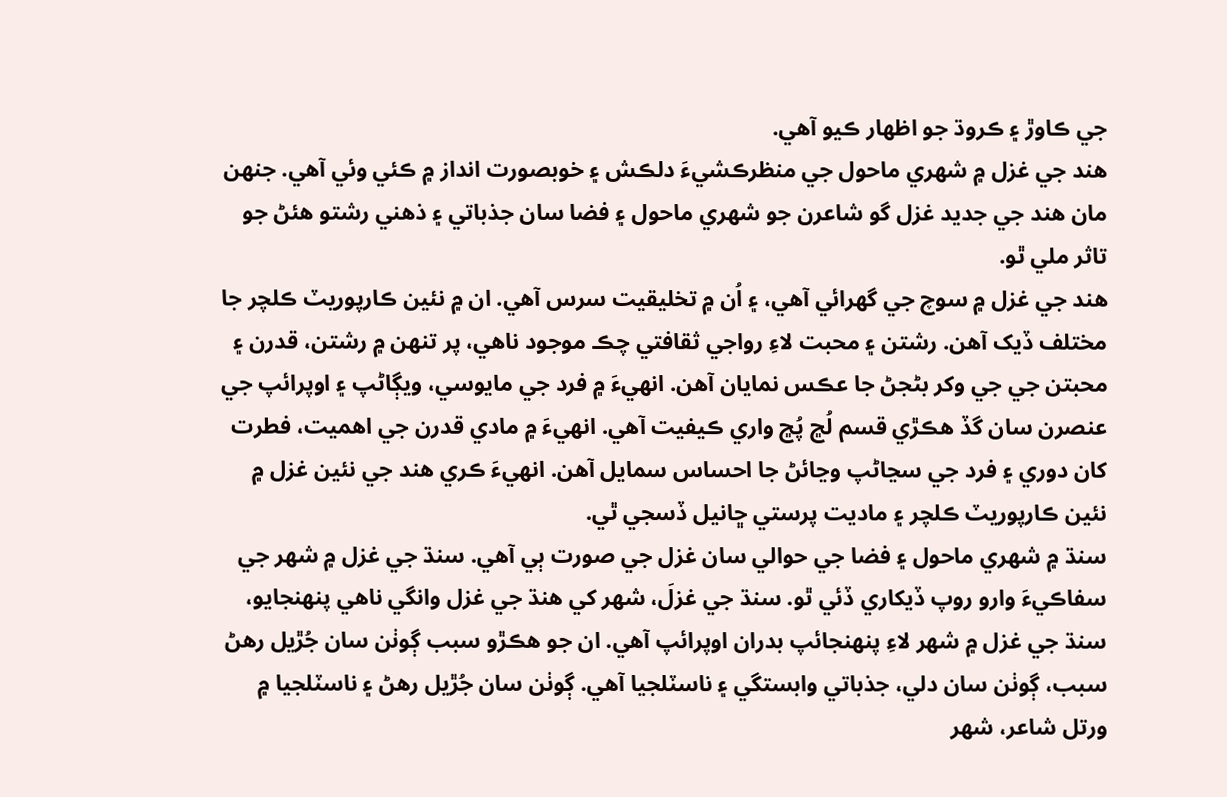جي ڪاوڙ ۽ ڪروڌ جو اظھار ڪيو آهي.
هند جي غزل ۾ شھري ماحول جي منظرڪشيءَ دلڪش ۽ خوبصورت انداز ۾ ڪئي وئي آهي. جنھن مان هند جي جديد غزل گو شاعرن جو شھري ماحول ۽ فضا سان جذباتي ۽ ذهني رشتو هئڻ جو تاثر ملي ٿو.
هند جي غزل ۾ سوچ جي گهرائي آهي، ۽ اُن ۾ تخليقيت سرس آهي. ان ۾ نئين ڪارپوريٽ ڪلچر جا مختلف ڏيک آهن. رشتن ۽ محبت لاءِ رواجي ثقافتي چڪ موجود ناهي، پر تنھن ۾ رشتن، قدرن ۽ محبتن جي جي وکر بڻجڻ جا عڪس نمايان آهن. انهيءَ ۾ فرد جي مايوسي، ويڳاڻپ ۽ اوپرائپ جي عنصرن سان گڏ هڪڙي قسم لُڇ پُڇ واري ڪيفيت آهي. انهيءَ ۾ مادي قدرن جي اهميت، فطرت کان دوري ۽ فرد جي سڃاڻپ وڃائڻ جا احساس سمايل آهن. انهيءَ ڪري هند جي نئين غزل ۾ نئين ڪارپوريٽ ڪلچر ۽ ماديت پرستي ڇانيل ڏسجي ٿي.
سنڌ ۾ شھري ماحول ۽ فضا جي حوالي سان غزل جي صورت ٻي آهي. سنڌ جي غزل ۾ شھر جي سفاڪيءَ وارو روپ ڏيکاري ڏئي ٿو. سنڌ جي غزلَ، شھر کي هنڌ جي غزل وانگي ناهي پنھنجايو، سنڌ جي غزل ۾ شھر لاءِ پنھنجائپ بدران اوپرائپ آهي. ان جو هڪڙو سبب ڳوٺن سان جُڙيل رهڻ سبب، ڳوٺن سان دلي، جذباتي وابستگي ۽ ناسٽلجيا آهي. ڳوٺن سان جُڙيل رهڻ ۽ ناسٽلجيا ۾ ورتل شاعر، شھر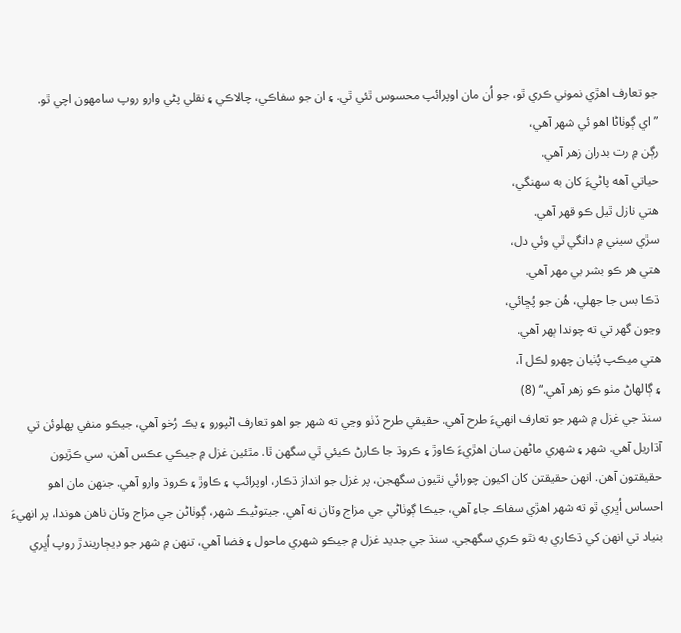جو تعارف اهڙي نموني ڪري ٿو، جو اُن مان اوپرائپ محسوس ٿئي ٿي. ۽ ان جو سفاڪي، چالاڪي ۽ نقلي پڻي وارو روپ سامهون اچي ٿو.
”اي ڳوٺاڻا اهو ئي شھر آهي،
رڳن ۾ رت بدران زهر آهي.
حياتي آهه پاڻيءَ کان به سھنگي،
هتي نازل ٿيل ڪو قھر آهي.
سڙي سيني ۾ دانگي ٿي وئي دل،
هتي هر ڪو بشر بي مھر آهي.
ڌڪا بس جا جهلي، هُن جو پُڇائي،
وڃون گهر تي ته چوندا ٻھر آهي.
هتي ميڪپ پُٺيان چھرو لڪل آ،
۽ ڳالهاڻ مٺو ڪو زهر آهي.“ (8)
سنڌ جي غزل ۾ شھر جو تعارف انهيءَ طرح آهي. حقيقي طرح ڏٺو وڃي ته شھر جو اهو تعارف اڻپورو ۽ يڪ رُخو آهي، جيڪو منفي پھلوئن تي آڌاريل آهي. شھر ۽ شھري ماڻهن سان اهڙيءَ ڪاوڙ ۽ ڪروڌ جا ڪارڻ ڪيئي ٿي سگهن ٿا. مٿئين غزل ۾ جيڪي عڪس آهن، سي ڪڙيون حقيقتون آهن. انهن حقيقتن کان اکيون چورائي نٿيون سگهجن، پر غزل جو انداز ڌڪار، اوپرائپ ۽ ڪاوڙ ۽ ڪروڌ وارو آهي. جنھن مان اهو احساس اُڀري ٿو ته شھر اهڙي سفاڪ جاءِ آهي، جيڪا ڳوٺاڻي جي مزاج وٽان نه آهي. جيتوڻيڪ شھر، ڳوٺاڻن جي مزاج وٽان ناهن هوندا، پر انهيءَ بنياد تي انهن کي ڌڪاري به نٿو ڪري سگهجي. سنڌ جي جديد غزل ۾ جيڪو شھري ماحول ۽ فضا آهي، تنھن ۾ شھر جو ڊيڄاريندڙ روپ اُڀري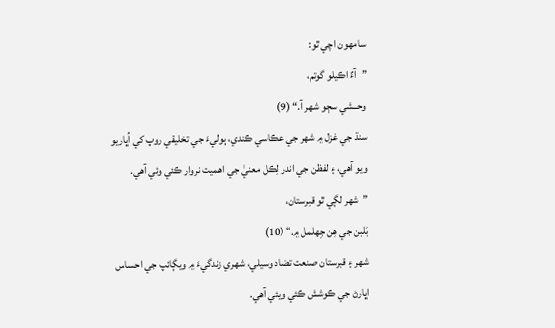سامهون اچي ٿو:
”آءٌ اڪيلو گوتم،
وحــشي سڄو شھر آ.“ (9)
سنڌ جي غزل ۾ شھر جي عڪاسي ڪندي، ٻوليءَ جي تخليقي روپ کي اُڀاريو ويو آهي، ۽ لفظن جي اندر لِڪل معنيٰ جي اهميت نروار ڪئي وئي آهي.
”شھر لڳي ٿو قبرستان،
بَلبن جي هِن جِهلمل ۾.“ (10)
شھر ۽ قبرستان صنعت تضاد وسيلي، شھري زندگيءَ ۾ ويڳائپ جي احساس اڀارڻ جي ڪوشش ڪئي ويئي آهي.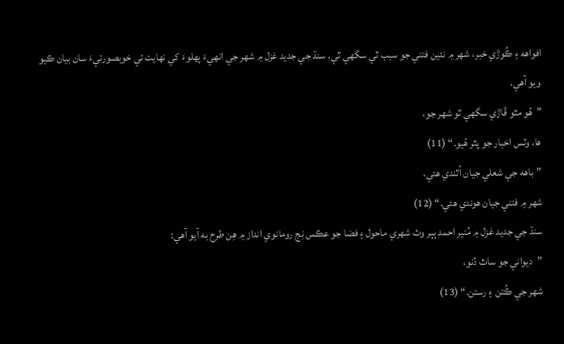افواهه ۽ ڪُوڙي خبر، شھر ۾ نئين فتني جو سبب ٿي سگهي ٿي. سنڌ جي جديد غزل ۾ شھر جي انهيءَ پھلوءَ کي نھايت ئي خوبصورتيءَ سان بيان ڪيو ويو آهي.
”هُو مٿو ڦاڙي سگهي ٿو شھر جو،
ها، وٽس اخبار جو پٿر هُيو.“ (11)
”باهه جي شعلي جيان اُٿندي هئي،
شھر ۾ فتني جيان هوندي هئي.“ (12)
سنڌ جي جديد غزل ۾ مُنير احمد ٻٻر وٽ شھري ماحول ۽ فضا جو عڪس نِج رومانوي انداز ۾ هِن طرح به آيو آهي:
”ديواني جو ساٿ ڏنو،
شھر جي ڪُتن ۽ رستن.“ (13)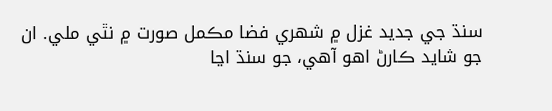سنڌ جي جديد غزل ۾ شھري فضا مڪمل صورت ۾ نٿي ملي. ان جو شايد ڪارڻ اهو آهي، جو سنڌ اڃا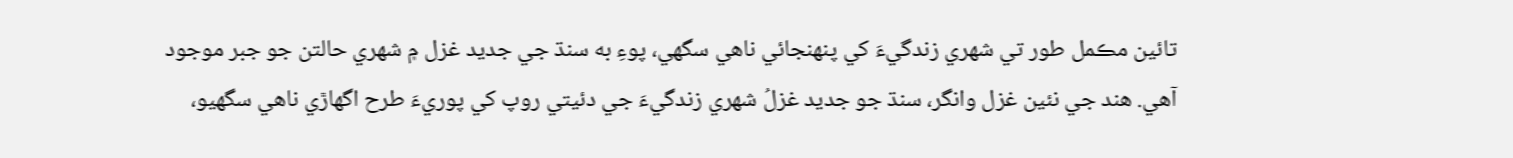تائين مڪمل طور تي شھري زندگيءَ کي پنھنجائي ناهي سگهي، پوءِ به سنڌ جي جديد غزل ۾ شھري حالتن جو جبر موجود آهي. هند جي نئين غزل وانگر، سنڌ جو جديد غزلُ شھري زندگيءَ جي دئيتي روپ کي پوريءَ طرح اگهاڙي ناهي سگهيو،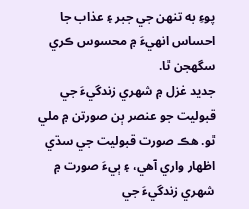پوءِ به تنھن جي جبر ۽ عذاب جا احساس انهيءَ ۾ محسوس ڪري سگهجن ٿا.
جديد غزل ۾ شھري زندگيءَ جي قبوليت جو عنصر ٻن صورتن ۾ ملي ٿو. هڪ صورت قبوليت جي سڌي اظھار واري آهي، ۽ ٻيءَ صورت ۾ شھري زندگيءَ جي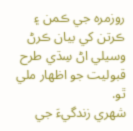روزمره جي ڪمن ۽ ڪرتن کي بيان ڪرڻ وسيلي اڻ سِڌي طرح قبوليت جو اظھار ملي ٿو.
شھري زندگيءَ جي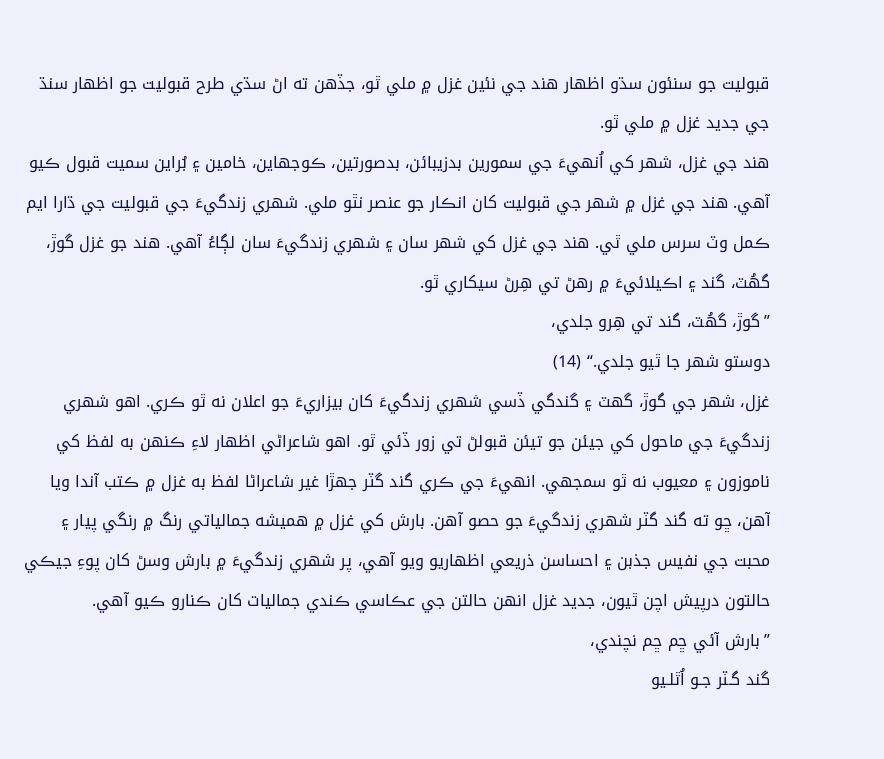قبوليت جو سنئون سڌو اظهار هند جي نئين غزل ۾ ملي ٿو، جڏهن ته اڻ سڌي طرح قبوليت جو اظھار سنڌ جي جديد غزل ۾ ملي ٿو.
هند جي غزل، شھر کي اُنهيءَ جي سمورين بدزيبائن، بدصورتين، ڪوجهاين، خامين ۽ بُراين سميت قبول ڪيو آهي. هند جي غزل ۾ شھر جي قبوليت کان انڪار جو عنصر نٿو ملي. شھري زندگيءَ جي قبوليت جي ڌارا ايم ڪمل وٽ سرس ملي ٿي. هند جي غزل کي شھر سان ۽ شھري زندگيءَ سان لڳاءُ آهي. هند جو غزل گوڙ، گهُٽ، گند ۽ اڪيلائيءَ ۾ رهڻ تي هِرڻ سيکاري ٿو.
”گوڙ، گهُٽ، گند تي هِرو جلدي،
دوستو شھر جا ٿيو جلدي.“ (14)
غزل، شھر جي گوڙ، گهٽ ۽ گندگي ڏسي شھري زندگيءَ کان بيزاريءَ جو اعلان نه ٿو ڪري. اهو شھري زندگيءَ جي ماحول کي جيئن جو تيئن قبولڻ تي زور ڏئي ٿو. اهو شاعراڻي اظھار لاءِ ڪنھن به لفظ کي ناموزون ۽ معيوب نه ٿو سمجهي. انهيءَ جي ڪري گند گٽر جھڙا غير شاعراڻا لفظ به غزل ۾ ڪتب آندا ويا آهن، ڇو ته گند گٽر شھري زندگيءَ جو حصو آهن. بارش کي غزل ۾ هميشه جمالياتي رنگ ۾ رنگي پيار ۽ محبت جي نفيس جذبن ۽ احساسن ذريعي اظھاريو ويو آهي، پر شھري زندگيءَ ۾ بارش وسڻ کان پوءِ جيڪي حالتون درپيش اچن ٿيون، جديد غزل انهن حالتن جي عڪاسي ڪندي جماليات کان ڪنارو ڪيو آهي.
”بارش آئي ڇم ڇم نچندي،
گند گـٽر جـو اُٿلـيو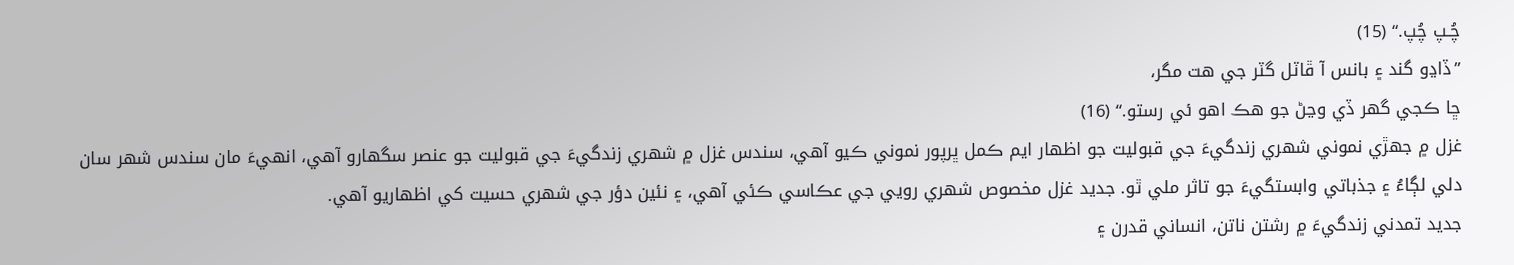چُـپ چُپ.“ (15)
”ڏاڍو گند ۽ بانس آ ڦاٽل گٽر جي هت مگر،
ڇا ڪجي گهر ڏي وڃڻ جو هڪ اهو ئي رستو.“ (16)
غزل ۾ جھڙي نموني شھري زندگيءَ جي قبوليت جو اظھار ايم ڪمل ڀرپور نموني ڪيو آهي، سندس غزل ۾ شھري زندگيءَ جي قبوليت جو عنصر سگهارو آهي، انهيءَ مان سندس شھر سان دلي لڳاءُ ۽ جذباتي وابستگيءَ جو تاثر ملي ٿو. جديد غزل مخصوص شھري رويي جي عڪاسي ڪئي آهي، ۽ نئين دؤر جي شھري حسيت کي اظھاريو آهي.
جديد تمدني زندگيءَ ۾ رشتن ناتن، انساني قدرن ۽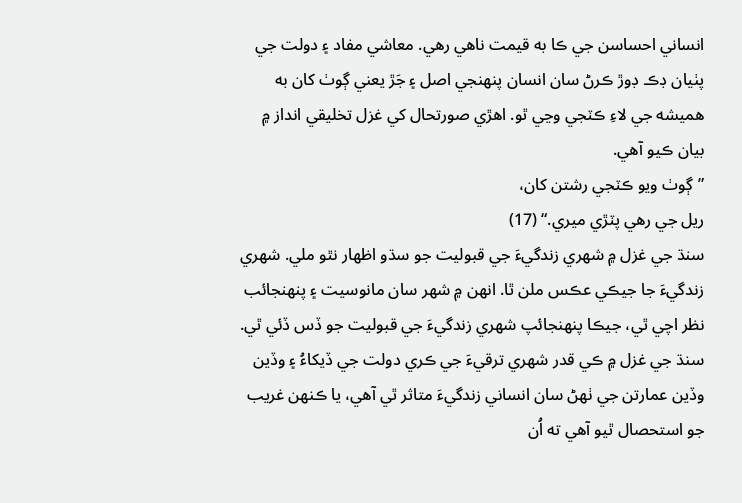انساني احساسن جي ڪا به قيمت ناهي رهي. معاشي مفاد ۽ دولت جي پٺيان ڊڪ ڊوڙ ڪرڻ سان انسان پنھنجي اصل ۽ جَڙ يعني ڳوٺ کان به هميشه جي لاءِ ڪٽجي وڃي ٿو. اهڙي صورتحال کي غزل تخليقي انداز ۾ بيان ڪيو آهي.
”ڳوٺ ويو ڪٽجي رشتن کان،
ريل جي رهي پٽڙي ميري.“ (17)
سنڌ جي غزل ۾ شھري زندگيءَ جي قبوليت جو سڌو اظهار نٿو ملي. شھري زندگيءَ جا جيڪي عڪس ملن ٿا. انهن ۾ شھر سان مانوسيت ۽ پنھنجائب نظر اچي ٿي، جيڪا پنھنجائپ شھري زندگيءَ جي قبوليت جو ڏس ڏئي ٿي. سنڌ جي غزل ۾ ڪي قدر شھري ترقيءَ جي ڪري دولت جي ڏيکاءُ ۽ وڏين وڏين عمارتن جي ٺھڻ سان انساني زندگيءَ متاثر ٿي آهي، يا ڪنهن غريب جو استحصال ٿيو آهي ته اُن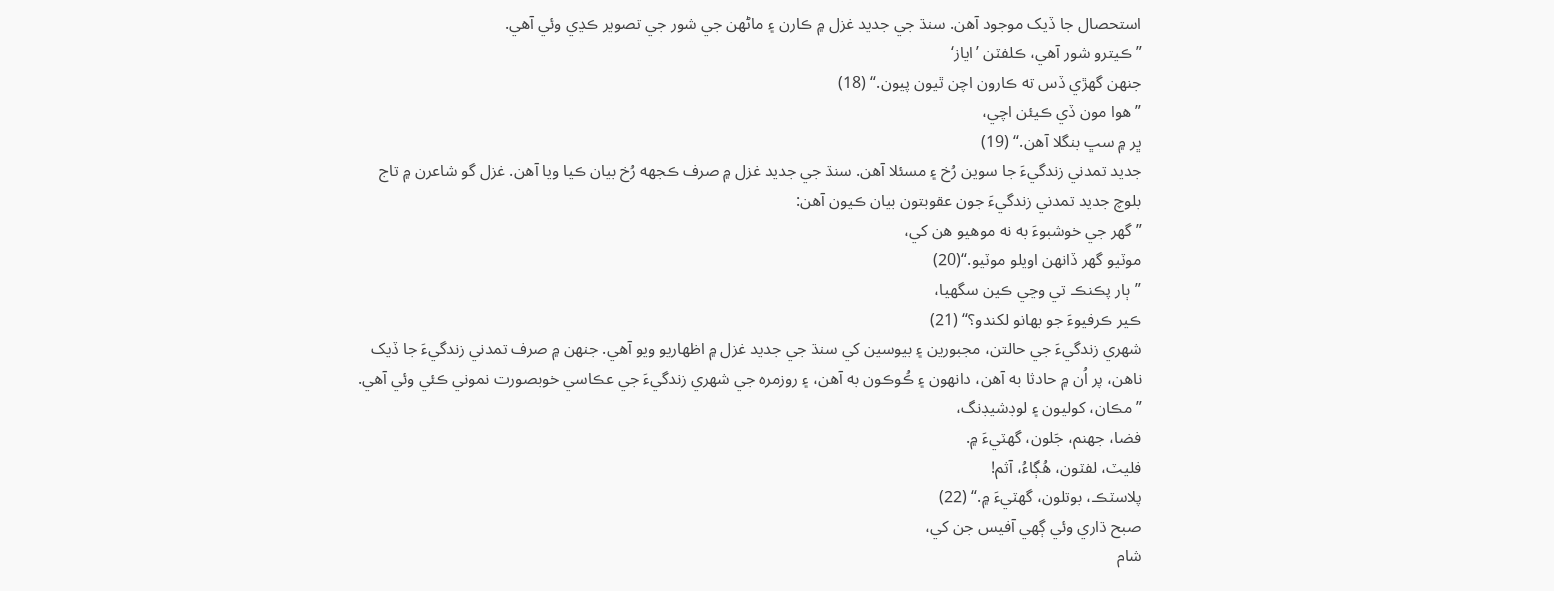استحصال جا ڏيک موجود آهن. سنڌ جي جديد غزل ۾ ڪارن ۽ ماڻهن جي شور جي تصوير ڪڍي وئي آهي.
”ڪيترو شور آهي، ڪلفٽن ’اياز‘
جنھن گهڙي ڏس ته ڪارون اچن ٿيون پيون.“ (18)
”هوا مون ڏي ڪيئن اچي،
ڀر ۾ سڀ بنگلا آهن.“ (19)
جديد تمدني زندگيءَ جا سوين رُخ ۽ مسئلا آهن. سنڌ جي جديد غزل ۾ صرف ڪجهه رُخ بيان ڪيا ويا آهن. غزل گو شاعرن ۾ تاج بلوچ جديد تمدني زندگيءَ جون عقوبتون بيان ڪيون آهن:
”گهر جي خوشبوءَ به نه موهيو هن کي،
موٽيو گهر ڏانهن اويلو موٽيو.“(20)
”ٻار پڪنڪ تي وڃي ڪين سگهيا،
ڪير ڪرفيوءَ جو بهانو لکندو؟“ (21)
شھري زندگيءَ جي حالتن، مجبورين ۽ بيوسين کي سنڌ جي جديد غزل ۾ اظھاريو ويو آهي. جنھن ۾ صرف تمدني زندگيءَ جا ڏيک ناهن، پر اُن ۾ حادثا به آهن، دانهون ۽ ڪُوڪون به آهن، ۽ روزمره جي شھري زندگيءَ جي عڪاسي خوبصورت نموني ڪئي وئي آهي.
”مڪان، کوليون ۽ لوڊشيڊنگ،
فضا، جھنم، جَلون، گهٽيءَ ۾.
فليٽ، لفٽون، هُڳاءُ، آثم!
پلاسٽڪ، بوتلون، گهٽيءَ ۾.“ (22)
صبح ڌاري وئي ڳهي آفيس جن کي،
شام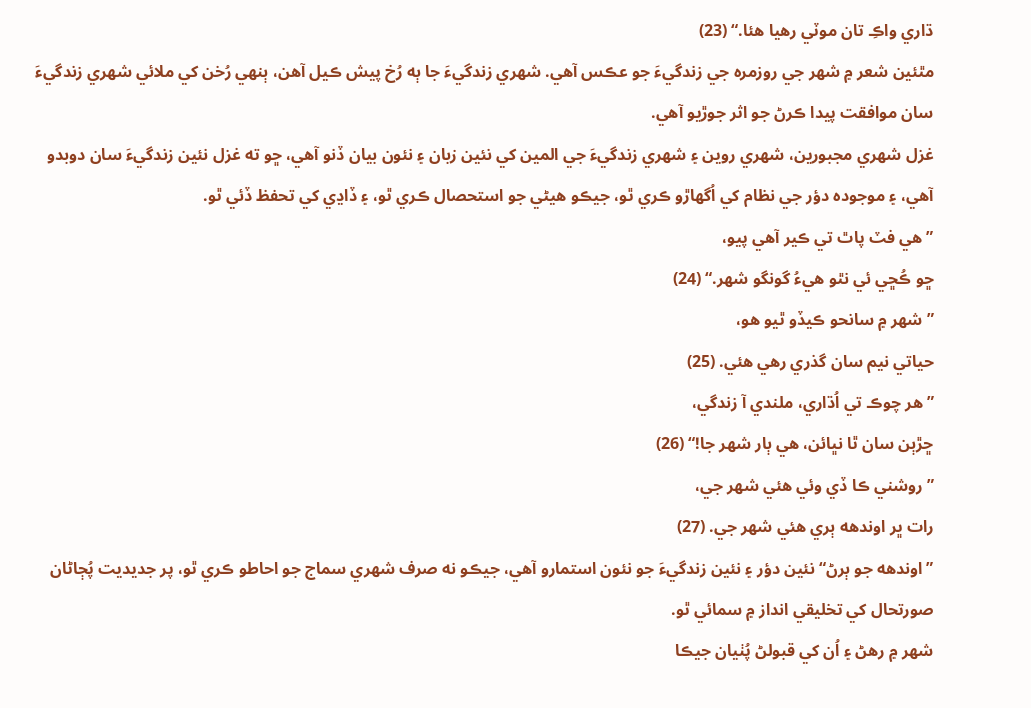ڌاري واڪِ تان موٽي رهيا هئا.“ (23)
مٿئين شعر ۾ شھر جي روزمره جي زندگيءَ جو عڪس آهي. شھري زندگيءَ جا ٻه رُخ پيش ڪيل آهن، ٻنهي رُخن کي ملائي شھري زندگيءَ سان موافقت پيدا ڪرڻ جو اثر جوڙيو آهي.
غزل شھري مجبورين، شھري روين ۽ شھري زندگيءَ جي المين کي نئين زبان ۽ نئون بيان ڏنو آهي، ڇو ته غزل نئين زندگيءَ سان دوبدو آهي، ۽ موجوده دؤر جي نظام کي اُگهاڙو ڪري ٿو، جيڪو هيڻي جو استحصال ڪري ٿو، ۽ ڏاڍي کي تحفظ ڏئي ٿو.
”هي فٽ پاٿ تي ڪير آهي پيو،
ڇو ڪُڇي ئي نٿو هيءُ گونگو شھر.“ (24)
”شھر ۾ سانحو ڪيڏو ٿيو هو،
حياتي نيم سان گذري رهي هئي. (25)
”هر چوڪ تي اُڌاري، ملندي آ زندگي،
ڇڙٻن سان ٿا نڀائن، هي ٻار شھر جا!“ (26)
”روشني ڪا ڏي وئي هئي شھر جي،
رات ڀر اوندهه ٻري هئي شھر جي. (27)
”اوندهه جو ٻرڻ“ نئين دؤر ۽ نئين زندگيءَ جو نئون استمارو آهي، جيڪو نه صرف شھري سماج جو احاطو ڪري ٿو، پر جديديت پُڄاڻان صورتحال کي تخليقي انداز ۾ سمائي ٿو.
شھر ۾ رهڻ ۽ اُن کي قبولڻ پُٺيان جيڪا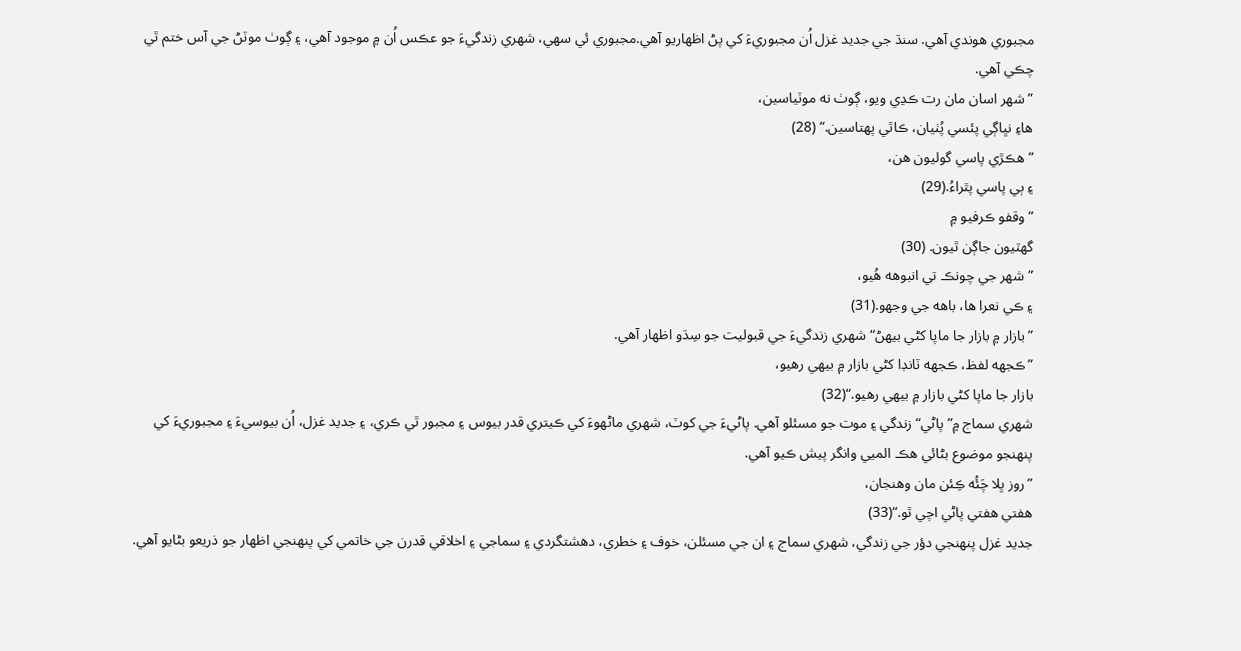مجبوري هوندي آهي. سنڌ جي جديد غزل اُن مجبوريءَ کي پڻ اظھاريو آهي.مجبوري ئي سھي، شھري زندگيءَ جو عڪس اُن ۾ موجود آهي، ۽ ڳوٺ موٽڻ جي آس ختم ٿي چڪي آهي.
”شھر اسان مان رت ڪڍي ويو، ڳوٺ نه موٽياسين،
هاءِ نڀاڳي پئسي پُٺيان، ڪاٿي پهتاسين.“ (28)
”هڪڙي پاسي گوليون هن،
۽ ٻي پاسي پٿراءُ.(29)
”وقفو ڪرفيو ۾
گهٽيون جاڳن ٿيون. (30)
”شھر جي چونڪ تي انبوهه هُيو،
۽ ڪي نعرا ها، باهه جي وجهو.(31)
”بازار ۾ بازار جا ماپا کڻي بيھڻ“ شھري زندگيءَ جي قبوليت جو سِڌو اظھار آهي.
”ڪجهه لفظ، ڪجهه ٽانڊا کڻي بازار ۾ بيھي رهيو،
بازار جا ماپا کڻي بازار ۾ بيھي رهيو.“(32)
شھري سماج ۾”پاڻي“ زندگي ۽ موت جو مسئلو آهي. پاڻيءَ جي کوٽ، شھري ماڻهوءَ کي ڪيتري قدر بيوس ۽ مجبور ٿي ڪري، ۽ جديد غزل، اُن بيوسيءَ ۽ مجبوريءَ کي پنھنجو موضوع بڻائي هڪ الميي وانگر پيش ڪيو آهي.
”روز ڀلا چَئُه ڪِئن مان وهنجان،
هفتي هفتي پاڻي اچي ٿو.“(33)
جديد غزل پنھنجي دؤر جي زندگي، شھري سماج ۽ ان جي مسئلن، خوف ۽ خطري، دهشتگردي ۽ سماجي ۽ اخلاقي قدرن جي خاتمي کي پنھنجي اظھار جو ذريعو بڻايو آهي.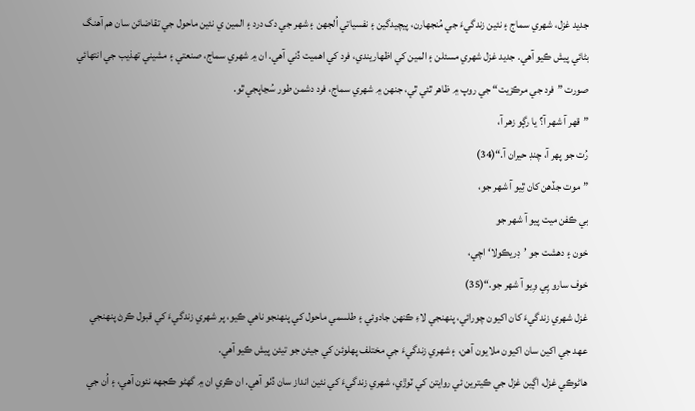جديد غزل، شھري سماج ۽ نئين زندگيءَ جي مُنجهارن، پيچيدگين ۽ نفسياتي اُلجهن ۽ شھر جي دک درد ۽ المين ي نئين ماحول جي تقاضائن سان هم آهنگ بڻائي پيش ڪيو آهي. جديد غزل شھري مسئلن ۽ المين کي اظھاريندي، فرد کي اهميت ڏني آهي. ان ۾ شھري سماج، صنعتي ۽ مشيني تھذيب جي انتھائي صورت ”فرد جي مرڪزيت“ جي روپ ۾ ظاهر ٿئي ٿي، جنھن ۾ شھري سماج، فرد دشمن طور سُڃاپجي ٿو.
”قھر آ شھر آ؟ يا رڳو زهر آ،
رُت جو پهر آ، چنڊ حيران آ.“(34)
”موت جڏهن کان ٿِيو آ شھر جو،
بي ڪفن ميت پيو آ شھر جو
خون ۽ دهشت جو ’ڊريڪولا‘ اچي،
خوف سارو پِي وِيو آ شھر جو.“(35)
غزل شھري زندگيءَ کان اکيون چورائي، پنھنجي لاءِ ڪنھن جادوئي ۽ طلسمي ماحول کي پنھنجو ناهي ڪيو، پر شھري زندگيءَ کي قبول ڪرڻ پنھنجي عھد جي اکين سان اکيون ملايون آهن، ۽ شھري زندگيءَ جي مختلف پھلوئن کي جيئن جو تيئن پيش ڪيو آهي.
هاڻوڪي غزل، اڳين غزل جي ڪيترين ئي روايتن کي ٽوڙي، شھري زندگيءَ کي نئين انداز سان ڏٺو آهي. ان ڪري ان ۾ گهڻو ڪجهه نئون آهي، ۽ اُن جي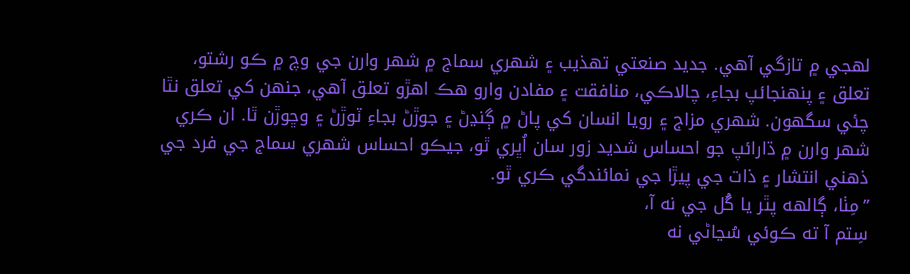لھجي ۾ تازگي آهي. جديد صنعتي تھذيب ۽ شھري سماج ۾ شھر وارن جي وچ ۾ ڪو رشتو، تعلق ۽ پنھنجائپ بجاءِ، چالاڪي، منافقت ۽ مفادن وارو هڪ اهڙو تعلق آهي، جنھن کي تعلق نٿا چئي سگهون. شھري مزاج ۽ رويا انسان کي پاڻ ۾ ڳنڍڻ ۽ جوڙڻ بجاءِ ٽوڙڻ ۽ وڇوڙن ٿا. ان ڪري شھر وارن ۾ ڌارائپ جو احساس شديد زور سان اُڀري ٿو، جيڪو احساس شھري سماج جي فرد جي ذهني انتشار ۽ ذات جي پيڙا جي نمائندگي ڪري ٿو.
”مِٺا، ڳالهه پٿر يا گُل جي نه آ،
سِتم آ ته ڪوئي سُڃاڻي نه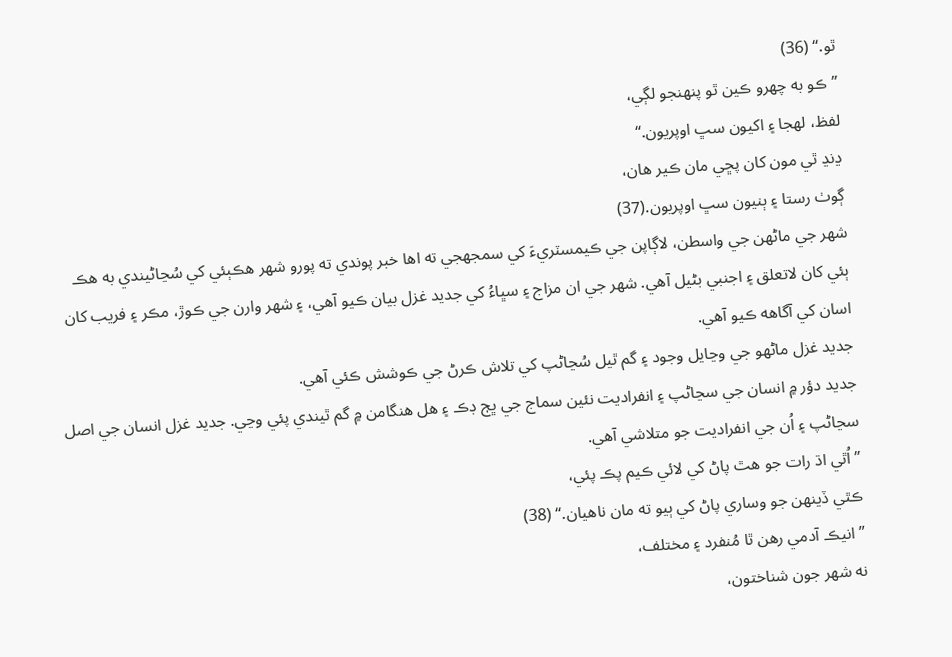ٿو.“ (36)
”ڪو به چھرو ڪين ٿو پنھنجو لڳي،
لفظ، لھجا ۽ اکيون سڀ اوپريون.“
ڍنڍ ٿي مون کان پڇي مان ڪير هان،
ڳوٺ رستا ۽ ٻنيون سڀ اوپريون.(37)
شھر جي ماڻهن جي واسطن، لاڳاپن جي ڪيمسٽريءَ کي سمجهجي ته اها خبر پوندي ته پورو شھر هڪٻئي کي سُڃاڻيندي به هڪ ٻئي کان لاتعلق ۽ اجنبي بڻيل آهي. شھر جي ان مزاج ۽ سڀاءُ کي جديد غزل بيان ڪيو آهي، ۽ شھر وارن جي ڪوڙ، مڪر ۽ فريب کان اسان کي آگاهه ڪيو آهي.
جديد غزل ماڻهو جي وڃايل وجود ۽ گم ٿيل سُڃاڻپ کي تلاش ڪرڻ جي ڪوشش ڪئي آهي.
جديد دؤر ۾ انسان جي سڃاڻپ ۽ انفراديت نئين سماج جي ڀڄ ڊڪ ۽ هل هنگامن ۾ گم ٿيندي پئي وڃي. جديد غزل انسان جي اصل سڃاڻپ ۽ اُن جي انفراديت جو متلاشي آهي.
”اُٿي اڌ رات جو هٿ پاڻ کي لائي ڪيم پڪ پئي،
ڪٿي ڏينهن جو وساري پاڻ کي ٻيو ته مان ناهيان.“ (38)
”انيڪ آدمي رهن ٿا مُنفرد ۽ مختلف،
نه شھر جون شناختون،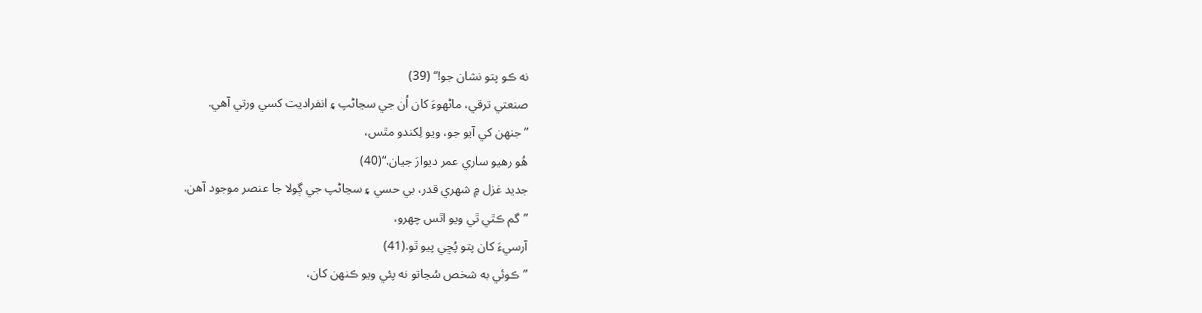نه ڪو پتو نشان جو!“ (39)
صنعتي ترقي، ماڻهوءَ کان اُن جي سڃاڻپ ۽ انفراديت کسي ورتي آهي.
”جنھن کي آيو جو، ويو لِکندو مٿس،
هُو رهيو ساري عمر ديوارَ جيان.“(40)
جديد غزل ۾ شھري قدر، بي حسي ۽ سڃاڻپ جي ڳولا جا عنصر موجود آهن.
”گم ڪٿي ٿي ويو اٿس چھرو،
آرسيءَ کان پتو پُڇي پيو ٿو.(41)
”ڪوئي به شخص سُڃاتو نه پئي ويو ڪنھن کان،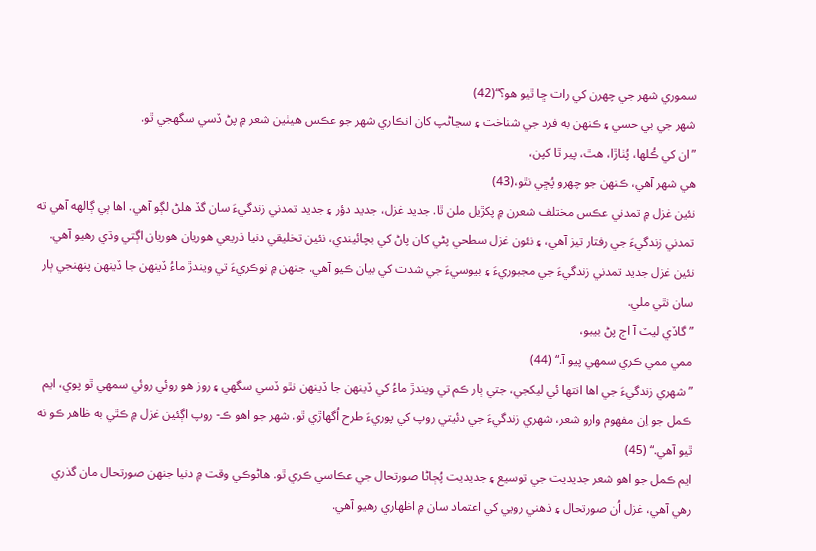سموري شھر جي چھرن کي رات ڇا ٿيو هو؟“(42)
شھر جي بي حسي ۽ ڪنهن به فرد جي شناخت ۽ سڃاڻپ کان انڪاري شھر جو عڪس هيٺين شعر ۾ پڻ ڏسي سگهجي ٿو.
”ان کي ڪُلها، پُٺاڙا، هٿ، پير ٿا کپن،
هي شھر آهي، ڪنھن جو چھرو پُڇي نٿو،(43)
نئين غزل ۾ تمدني عڪس مختلف شعرن ۾ پکڙيل ملن ٿا. جديد غزل، جديد دؤر ۽ جديد تمدني زندگيءَ سان گڏ هلڻ لڳو آهي. اها ٻي ڳالهه آهي ته تمدني زندگيءَ جي رفتار تيز آهي، ۽ نئون غزل سطحي پڻي کان پاڻ کي بچائيندي، نئين تخليقي دنيا ذريعي هوريان هوريان اڳتي وڌي رهيو آهي. نئين غزل جديد تمدني زندگيءَ جي مجبوريءَ ۽ بيوسيءَ جي شدت کي بيان ڪيو آهي. جنھن ۾ نوڪريءَ تي ويندڙ ماءُ ڏينهن جا ڏينھن پنھنجي ٻار سان نٿي ملي.
”گاڏي ليٽ آ اڄ پڻ بيبو،
ممي ممي ڪري سمهي پيو آ.“ (44)
”شھري زندگيءَ جي اها انتھا ئي ليکجي، جتي ٻار ڪم تي ويندڙ ماءُ کي ڏينھن جا ڏينھن نٿو ڏسي سگهي ۽ روز هو روئي روئي سمهي ٿو پوي، ايم ڪمل جو اِن مفھوم وارو شعر، شھري زندگيءَ جي دئيتي روپ کي پوريءَ طرح اُگهاڙي ٿو. شھر جو اهو ڪ- روپ اڳئين غزل ۾ ڪٿي به ظاهر ڪو نه ٿيو آهي.“ (45)
ايم ڪمل جو اهو شعر جديديت جي توسيع ۽ جديديت پُڄاڻا صورتحال جي عڪاسي ڪري ٿو. هاڻوڪي وقت ۾ دنيا جنھن صورتحال مان گذري رهي آهي، غزل اُن صورتحال ۽ ذهني رويي کي اعتماد سان ۾ اظھاري رهيو آهي.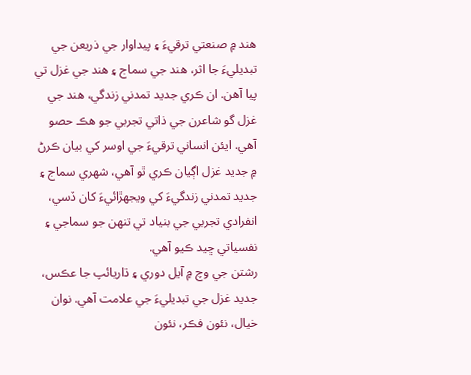هند ۾ صنعتي ترقيءَ ۽ پيداوار جي ذريعن جي تبديليءَ جا اثر، هند جي سماج ۽ هند جي غزل تي پيا آهن. ان ڪري جديد تمدني زندگي، هند جي غزل گو شاعرن جي ذاتي تجربي جو هڪ حصو آهي. ايئن انساني ترقيءَ جي اوسر کي بيان ڪرڻ ۾ جديد غزل اڳيان ڪري ٿو آهي، شھري سماج ۽ جديد تمدني زندگيءَ کي ويجهڙائيءَ کان ڏسي، انفرادي تجربي جي بنياد تي تنھن جو سماجي ۽ نفسياتي ڇيد ڪيو آهي.
رشتن جي وچ ۾ آيل دوري ۽ ڌاريائپ جا عڪس، جديد غزل جي تبديليءَ جي علامت آهي. نوان خيال، نئون فڪر، نئون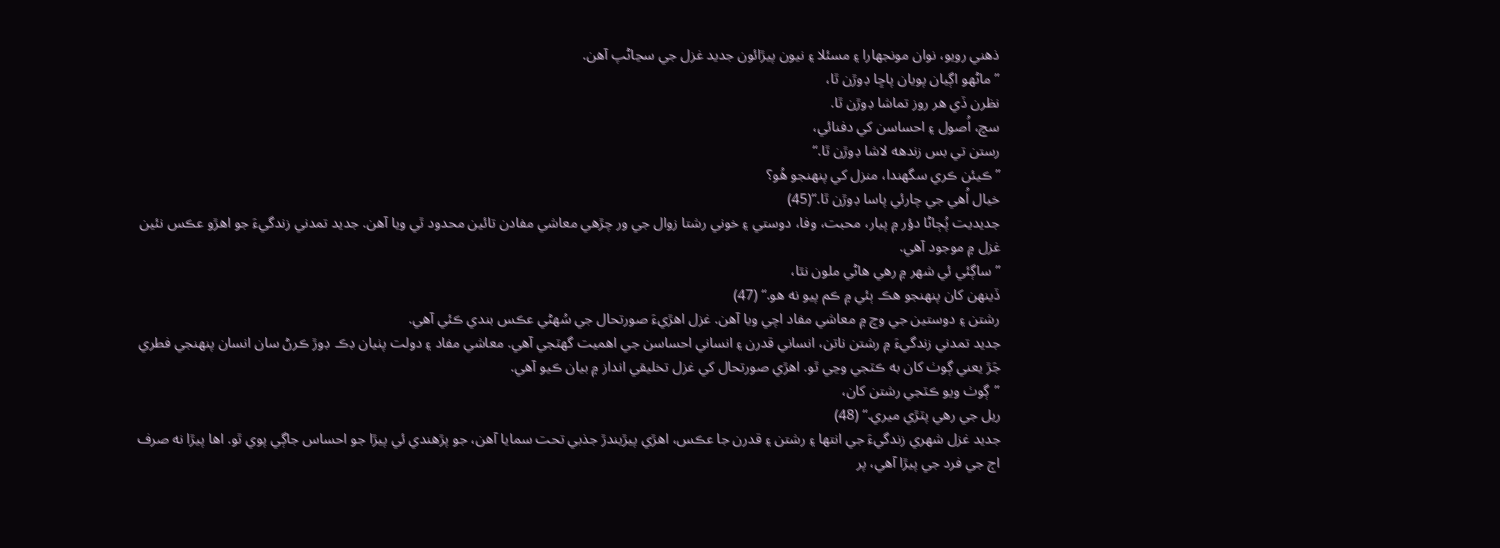ذهني رويو، نوان مونجهارا ۽ مسئلا ۽ نيون پيڙائون جديد غزل جي سڃاڻپ آهن.
”ماڻهو اڳيان پويان پاڇا ڊوڙن ٿا،
نظرن ڏي هر روز تماشا ڊوڙن ٿا.
سچ، اُصول ۽ احساسن کي دفنائي،
رستن تي بس زندهه لاشا ڊوڙن ٿا.“
”ڪيئن ڪري سگهندا، منزل کي پنھنجو هُو؟
خيال اُهي جي چارئي پاسا ڊوڙن ٿا.“(45)
جديديت پُڄاڻا دؤر ۾ پيار، محبت، وفا، دوستي ۽ خوني رشتا زوال جي ور چڙهي معاشي مفادن تائين محدود ٿي ويا آهن. جديد تمدني زندگيءَ جو اهڙو عڪس نئين غزل ۾ موجود آهي.
”ساڳئي ئي شھر ۾ رهي هاڻي ملون نٿا،
ڏينھن کان پنھنجو هڪ ٻئي ۾ ڪم پيو نه هو.“ (47)
رشتن ۽ دوستين جي وچ ۾ معاشي مفاد اچي ويا آهن. غزل اهڙيءَ صورتحال جي سُھڻي عڪس بندي ڪئي آهي.
جديد تمدني زندگيءَ ۾ رشتن ناتن، انساني قدرن ۽ انساني احساسن جي اهميت گهٽجي آهي. معاشي مفاد ۽ دولت پٺيان ڊڪ ڊوڙ ڪرڻ سان انسان پنھنجي فطري جَڙ يعني ڳوٺ کان به ڪٽجي وڃي ٿو. اهڙي صورتحال کي غزل تخليقي انداز ۾ بيان ڪيو آهي.
”ڳوٺ ويو ڪٽجي رشتن کان،
ريل جي رهي پٽڙي ميري.“ (48)
جديد غزل شھري زندگيءَ جي انتھا ۽ رشتن ۽ قدرن جا عڪس، اهڙي پيڙيندڙ جذبي تحت سمايا آهن، جو پڙهندي ئي پيڙا جو احساس جاڳي پوي ٿو. اها پيڙا نه صرف اڄ جي فرد جي پيڙا آهي، پر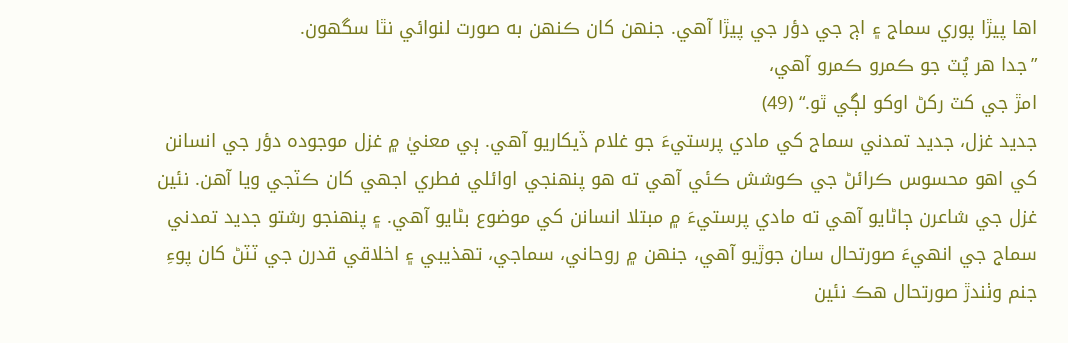اها پيڙا پوري سماج ۽ اڄ جي دؤر جي پيڙا آهي. جنھن کان ڪنھن به صورت لنوائي نٿا سگهون.
”جدا هر پُٽ جو ڪمرو ڪمرو آهي،
امڙ جي کٽ رکڻ اوکو لڳي ٿو.“ (49)
جديد غزل، جديد تمدني سماج کي مادي پرستيءَ جو غلام ڏيکاريو آهي. ٻي معنيٰ ۾ غزل موجوده دؤر جي انسانن کي اهو محسوس ڪرائڻ جي ڪوشش ڪئي آهي ته هو پنھنجي اوائلي فطري اجهي کان ڪٽجي ويا آهن. نئين غزل جي شاعرن ڄاڻايو آهي ته مادي پرستيءَ ۾ مبتلا انسانن کي موضوع بڻايو آهي. ۽ پنھنجو رشتو جديد تمدني سماج جي انهيءَ صورتحال سان جوڙيو آهي، جنھن ۾ روحاني، سماجي، تھذيبي ۽ اخلاقي قدرن جي ٽٽڻ کان پوءِ جنم وٺندڙ صورتحال هڪ نئين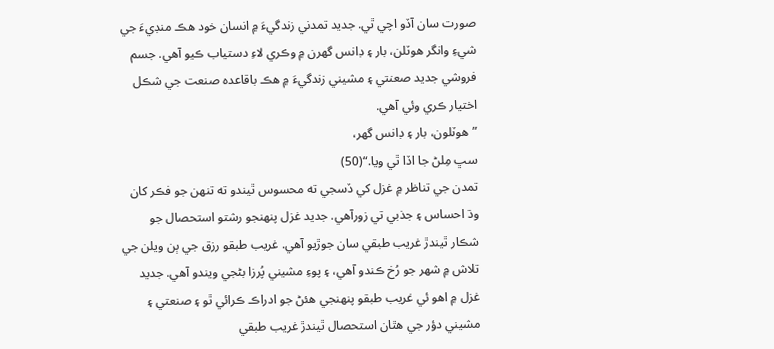صورت سان آڏو اچي ٿي. جديد تمدني زندگيءَ ۾ انسان خود هڪ منڊيءَ جي شيءِ وانگر هوٽلن، بار ۽ ڊانس گهرن ۾ وڪري لاءِ دستياب ڪيو آهي. جسم فروشي جديد صعنتي ۽ مشيني زندگيءَ ۾ هڪ باقاعده صنعت جي شڪل اختيار ڪري وئي آهي.
”هوٽلون، بار ۽ ڊانس گهر،
سڀ مِلڻ جا اڏا ٿي ويا.“(50)
تمدن جي تناظر ۾ غزل کي ڏسجي ته محسوس ٿيندو ته تنھن جو فڪر کان وڌ احساس ۽ جذبي تي زورآهي. جديد غزل پنهنجو رشتو استحصال جو شڪار ٿيندڙ غريب طبقي سان جوڙيو آهي. غريب طبقو رزق جي ٻن ويلن جي تلاش ۾ شھر جو رُخ ڪندو آهي، ۽ پوءِ مشيني پُرزا بڻجي ويندو آهي. جديد غزل ۾ اهو ئي غريب طبقو پنھنجي هئڻ جو ادراڪ ڪرائي ٿو ۽ صنعتي ۽ مشيني دؤر جي هٿان استحصال ٿيندڙ غريب طبقي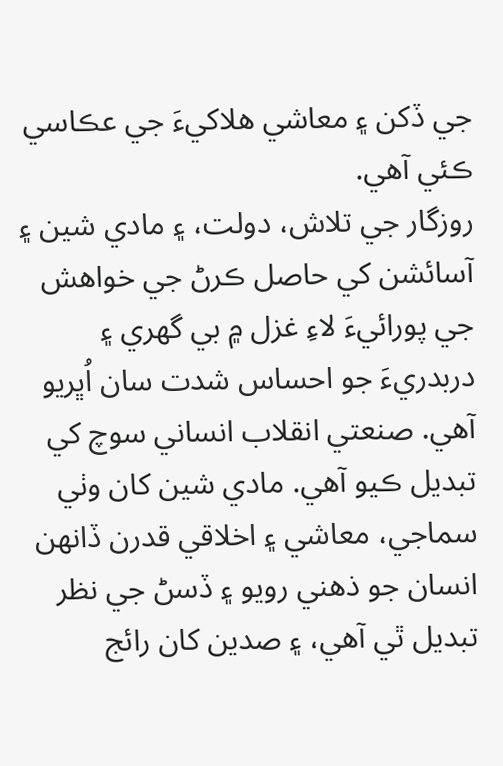جي ڏکن ۽ معاشي هلاکيءَ جي عڪاسي ڪئي آهي.
روزگار جي تلاش، دولت، ۽ مادي شين ۽ آسائشن کي حاصل ڪرڻ جي خواهش جي پورائيءَ لاءِ غزل ۾ بي گهري ۽ دربدريءَ جو احساس شدت سان اُڀريو آهي. صنعتي انقلاب انساني سوچ کي تبديل ڪيو آهي. مادي شين کان وٺي سماجي، معاشي ۽ اخلاقي قدرن ڏانهن انسان جو ذهني رويو ۽ ڏسڻ جي نظر تبديل ٿي آهي، ۽ صدين کان رائج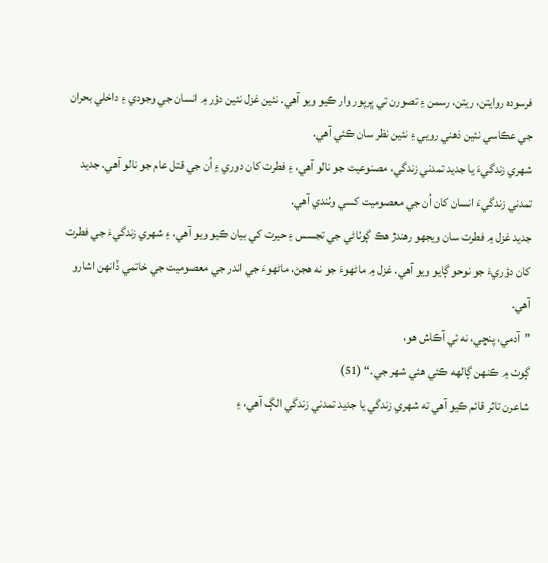فرسوده روايتن، ريتن، رسمن ۽ تصورن تي ڀرپور وار ڪيو ويو آهي. نئين غزل نئين دؤر ۾ انسان جي وجودي ۽ داخلي بحران جي عڪاسي نئين ذهني رويي ۽ نئين نظر سان ڪئي آهي.
شھري زندگيءَ يا جديد تمدني زندگي، مصنوعيت جو نالو آهي، ۽ فطرت کان دوري ۽ اُن جي قتل عام جو نالو آهي. جديد تمدني زندگيءَ انسان کان اُن جي معصوميت کسي وٺندي آهي.
جديد غزل ۾ فطرت سان ويجهو رهندڙ هڪ ڳوٺاڻي جي تجسس ۽ حيرت کي بيان ڪيو ويو آهي، ۽ شھري زندگيءَ جي فطرت کان دؤريءَ جو نوحو ڳايو ويو آهي. غزل ۾ ماڻهوءَ جو نه هجڻ، ماڻهوءَ جي اندر جي معصوميت جي خاتمي ڏانهن اشارو آهي.
”آدمي، پنڇي، نه ئي آڪاش هو،
ڳوٺ ۾ ڪنهن ڳالهه ڪئي هئي شھر جي.“ (51)
شاعرن تاثر قائم ڪيو آهي ته شھري زندگي يا جديد تمدني زندگي الڳ آهي، ۽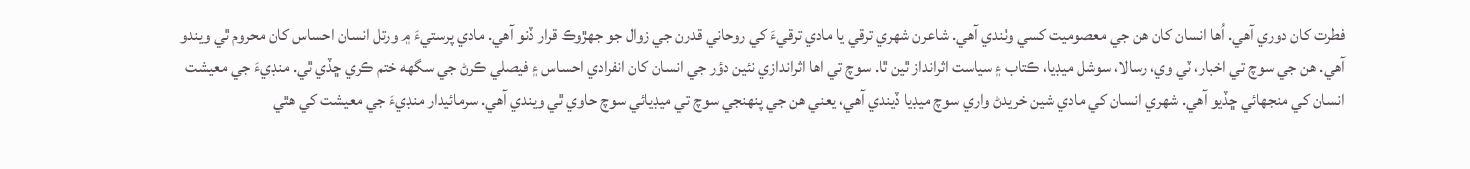فطرت کان دوري آهي. اُها انسان کان هن جي معصوميت کسي وٺندي آهي. شاعرن شھري ترقي يا مادي ترقيءَ کي روحاني قدرن جي زوال جو جھڙوڪ قرار ڏنو آهي. مادي پرستيءَ ۾ ورتل انسان احساس کان محروم ٿي ويندو آهي. هن جي سوچ تي اخبار، ٽي وي، رسالا، سوشل ميڊيا، ڪتاب ۽ سياست اثرانداز ٿين ٿا. سوچ تي اها اثراندازي نئين دؤر جي انسان کان انفرادي احساس ۽ فيصلي ڪرڻ جي سگهه ختم ڪري ڇڏي ٿي. منڊيءَ جي معيشت انسان کي منجهائي ڇڏيو آهي. شھري انسان کي مادي شين خريدڻ واري سوچ ميڊيا ڏيندي آهي، يعني هن جي پنھنجي سوچ تي ميڊيائي سوچ حاوي ٿي ويندي آهي. سرمائيدار منڊيءَ جي معيشت کي هٿي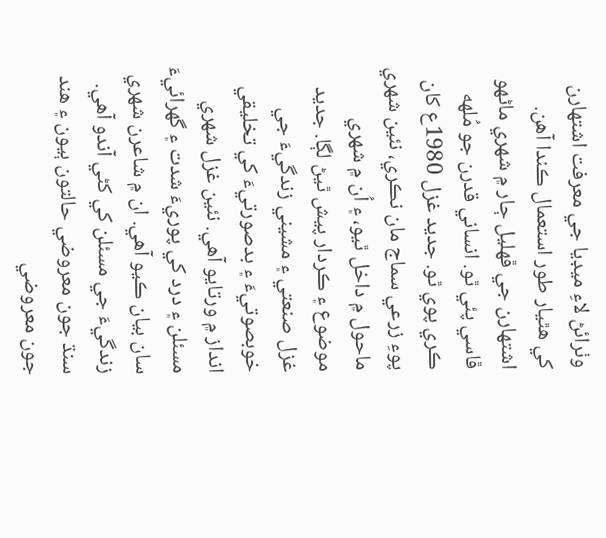وٺرائڻ لاءِ ميڊيا جي معرفت اشتھارن کي هٿيار طور استعمال ڪندا آهن. اشتھارن جي ڦھليل ڄار ۾ شھري ماڻهو ڦاسي پئي ٿو. انساني قدرن جو مُلهه ڪري پوي ٿو. جديد غزل 1980ع کان پوءِ زرعي سماج مان نڪري، نئين شھري ماحول ۾ داخل ٿيو، ۽ اُن ۾ شھري موضوع ۽ ڪردار پيش ٿيڻ لڳا. جديد غزل صنعتي ۽ مشيني زندگيءَ جي خوبصوتيءَ ۽ بدصورتيءَ کي تخليقي انداز ۾ ورتايو آهي. نئين غزل شھري مسئلن ۽ درد کي پوريءَ شدت ۽ گهرائيءَ سان بيان ڪيو آهي. ان ۾ شاعرن شھري زندگيءَ جي مسئلن کي کڻي آندو آهي.
سنڌ جون معروضي حالتون ٻيون ۽ هند جون معروضي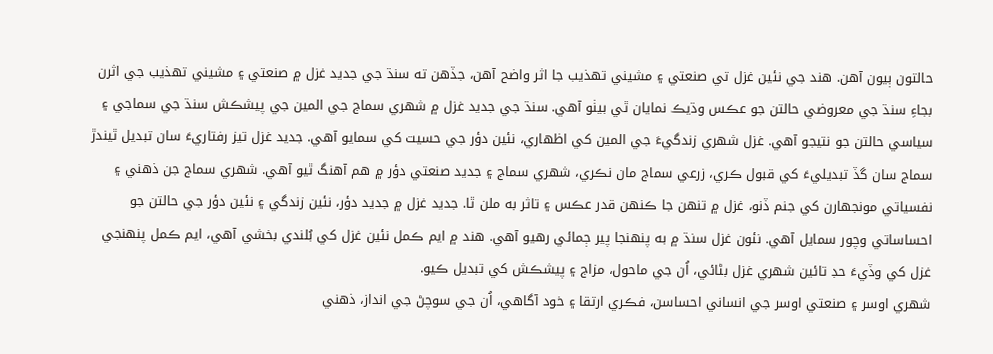حالتون ٻيون آهن. هند جي نئين غزل تي صنعتي ۽ مشيني تھذيب جا اثر واضح آهن، جڏهن ته سنڌ جي جديد غزل ۾ صنعتي ۽ مشيني تھذيب جي اثرن بجاءِ سنڌ جي معروضي حالتن جو عڪس وڌيڪ نمايان ٿي بيٺو آهي. سنڌ جي جديد غزل ۾ شھري سماج جي المين جي پيشڪش سنڌ جي سماجي ۽ سياسي حالتن جو نتيجو آهي. غزل شھري زندگيءَ جي المين کي اظھاري، نئين دؤر جي حسيت کي سمايو آهي. جديد غزل تيز رفتاريءَ سان تبديل ٿيندڙ سماج سان گڏ تبديليءَ کي قبول ڪري، زرعي سماج مان نڪري، شھري سماج ۽ جديد صنعتي دؤر ۾ هم آهنگ ٿيو آهي. شھري سماج جن ذهني ۽ نفسياتي مونجهارن کي جنم ڏنو، غزل ۾ تنهن جا ڪنھن قدر عڪس ۽ تاثر به ملن ٿا. جديد غزل ۾ جديد دؤر، نئين زندگي ۽ نئين دؤر جي حالتن جو احساساتي وچور سمايل آهي. نئون غزل سنڌ ۾ به پنھنجا پير ڄمائي رهيو آهي. هند ۾ ايم ڪمل نئين غزل کي بُلندي بخشي آهي، ايم ڪمل پنھنجي غزل کي وڏيءَ حڊ تائين شھري غزل بڻائي، اُن جي ماحول، مزاج ۽ پيشڪش کي تبديل ڪيو.
شھري اوسر ۽ صنعتي اوسر جي انساني احساسن، فڪري ارتقا ۽ خود آگاهي، اُن جي سوچڻ جي انداز، ذهني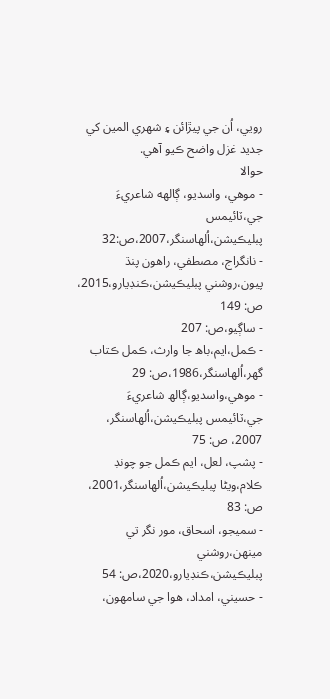رويي، اُن جي پيڙائن ۽ شھري المين کي جديد غزل واضح ڪيو آهي.
حوالا
- موهي، واسديو، ڳالهه شاعريءَ جي،ٽائيمس پبليڪيشن،اُلهاسنگر،2007،ص:32
- نانگراج، مصطفي، راهون پنڌ پيون،روشني پبليڪيشن،ڪنڊيارو،2015، ص: 149
- ساڳيو،ص: 207
- ڪمل،ايم،باھ جا وارث، ڪمل ڪتاب گهر،اُلهاسنگر،1986،ص: 29
- موهي،واسديو،ڳالھ شاعريءَ جي،ٽائيمس پبليڪيشن،اُلهاسنگر، 2007، ص: 75
- پشپ، لعل، ايم ڪمل جو چونڊ ڪلام،ويڻا پبليڪيشن،اُلهاسنگر،2001، ص: 83
- سميجو، اسحاق، مور نگر تي مينهن،روشني پبليڪيشن،ڪنڊيارو،2020،ص: 54
- حسيني، امداد، ھوا جي سامهون،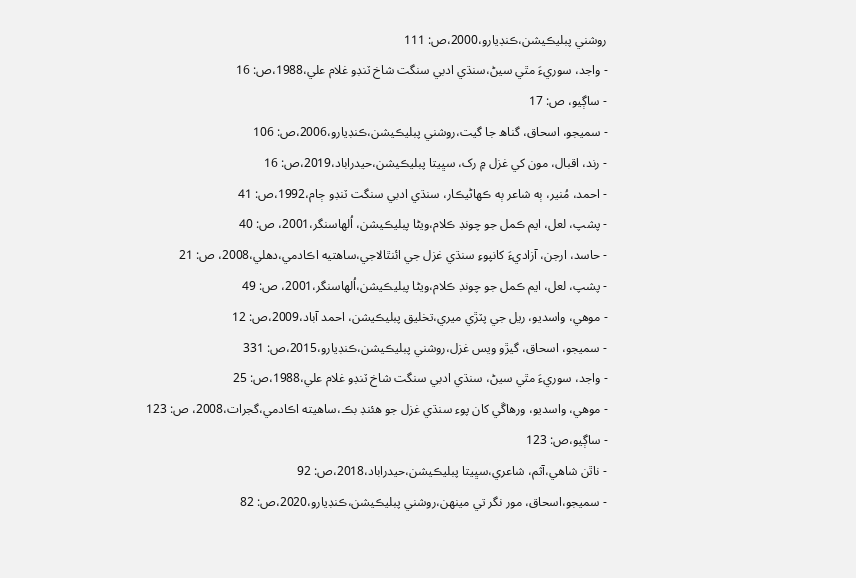روشني پبليڪيشن،ڪنڊيارو،2000،ص: 111
- واجد، سوريءَ مٿي سيڻ،سنڌي ادبي سنگت شاخ ٽنڊو غلام علي،1988،ص: 16
- ساڳيو، ص: 17
- سميجو، اسحاق، گناھ جا گيت،روشني پبليڪيشن،ڪنڊيارو،2006،ص: 106
- رند، اقبال، مون کي غزل ۾ رک، سڀيتا پبليڪيشن،حيدراباد،2019،ص: 16
- احمد، مُنير، ٻه شاعر ٻه ڪھاڻيڪار، سنڌي ادبي سنگت ٽنڊو ڄام،1992،ص: 41
- پشپ، لعل، ايم ڪمل جو چونڊ ڪلام،ويڻا پبليڪيشن، اُلهاسنگر،2001، ص: 40
- حاسد، ارجن، آزاديءَ کانپوءِ سنڌي غزل جي ائنٿالاجي،ساهتيه اڪادمي،دهلي،2008، ص: 21
- پشپ، لعل، ايم ڪمل جو چونڊ ڪلام،ويڻا پبليڪيشن،اُلهاسنگر،2001، ص: 49
- موهي، واسديو، ريل جي پٽڙي ميري،تخليق پبليڪيشن، احمد آباد،2009،ص: 12
- سميجو، اسحاق، گيڙو ويس غزل،روشني پبليڪيشن،ڪنڊيارو،2015،ص: 331
- واجد، سوريءَ مٿي سيڻ، سنڌي ادبي سنگت شاخ ٽنڊو غلام علي،1988،ص: 25
- موهي، واسديو، ورهاڱي کان پوء سنڌي غزل جو هئنڊ بڪ،ساهيته اڪادمي،گجرات،2008، ص: 123
- ساڳيو،ص: 123
- ناٿن شاهي،آثم، شاعري،سڀيتا پبليڪيشن،حيدراباد،2018،ص: 92
- سميجو،اسحاق، مور نگر تي مينھن،روشني پبليڪيشن،ڪنڊيارو،2020،ص: 82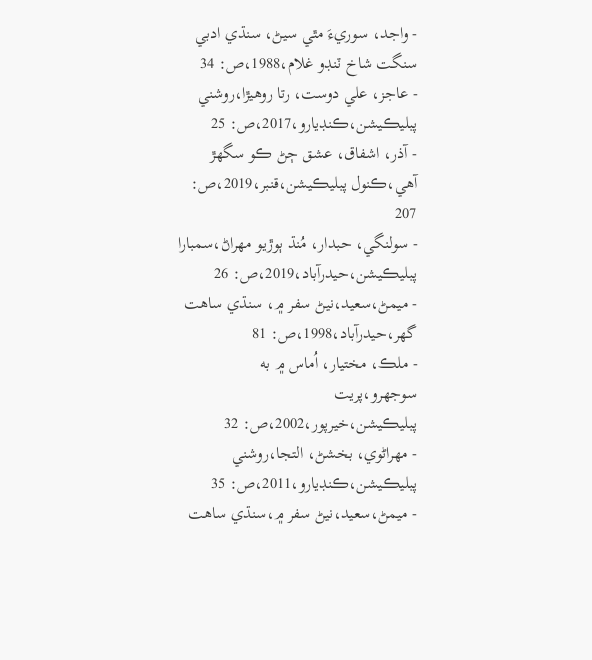- واجد، سوريءَ مٿي سيڻ، سنڌي ادبي سنگت شاخ ٽنڊو غلام،1988،ص: 34
- عاجز، علي دوست، رتا روهيڙا،روشني پبليڪيشن،ڪنڊيارو،2017،ص: 25
- آذر، اشفاق، عشق ڄڻ ڪو سگهڙ آهي،ڪنول پبليڪيشن،قنبر،2019،ص: 207
- سولنگي، حبدار، مُنڌ ٻوڙيو مهراڻ،سمبارا پبليڪيشن،حيدرآباد،2019،ص: 26
- ميمڻ،سعيد،نيڻ سفر ۾، سنڌي ساهت گهر،حيدرآباد،1998،ص: 81
- ملڪ، مختيار، اُماس ۾ به سوجهرو،پريت پبليڪيشن،خيرپور،2002،ص: 32
- مھراڻوي، بخشڻ، التجا،روشني پبليڪيشن،ڪنڊيارو،2011،ص: 35
- ميمڻ،سعيد،نيڻ سفر ۾،سنڌي ساهت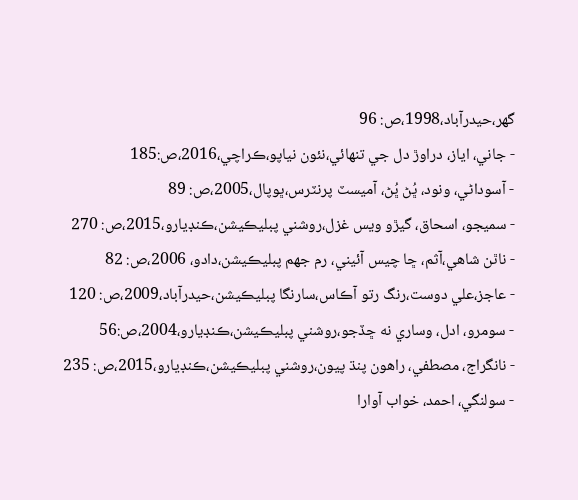گهر،حيدرآباد،1998،ص: 96
- جاني، اياز، دراوڙ دل جي تنھائي،نئون نياپو،ڪراچي،2016،ص:185
- آسوداڻي، ونود، ڀُڻ ڀُڻ، آميسٽ پرنٽرس،ڀوپال،2005،ص: 89
- سميجو، اسحاق، گيڙو ويس غزل،روشني پبليڪيشن،ڪنڊيارو،2015،ص: 270
- ناٿن شاهي،آثم، ڇا چيس آئيني، رم جهم پبليڪيشن،دادو، 2006،ص: 82
- عاجز،علي دوست،رنگ رتو آڪاس،سارنگا پبليڪيشن،حيدرآباد،2009،ص: 120
- سومرو، ادل، وساري نه ڇڏجو،روشني پبليڪيشن،ڪنڊيارو،2004،ص:56
- نانگراج، مصطفي، راهون پنڌ پيون،روشني پبليڪيشن،ڪنڊيارو،2015،ص: 235
- سولنگي، احمد، خواب آوارا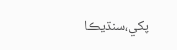پکي،سنڌيڪا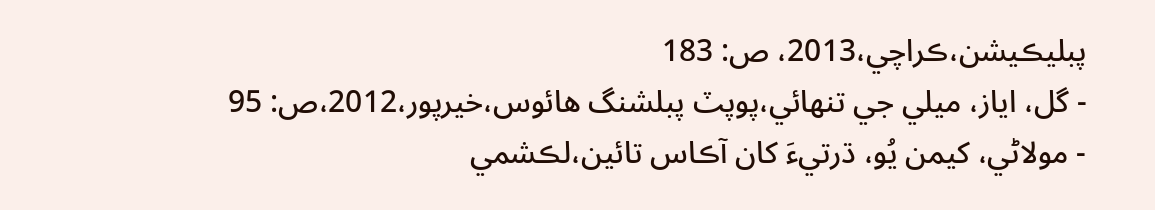پبليڪيشن،ڪراچي،2013، ص: 183
- گل، اياز، ميلي جي تنهائي،پوپٽ پبلشنگ هائوس،خيرپور،2012،ص: 95
- مولاڻي، کيمن يُو، ڌرتيءَ کان آڪاس تائين،لڪشمي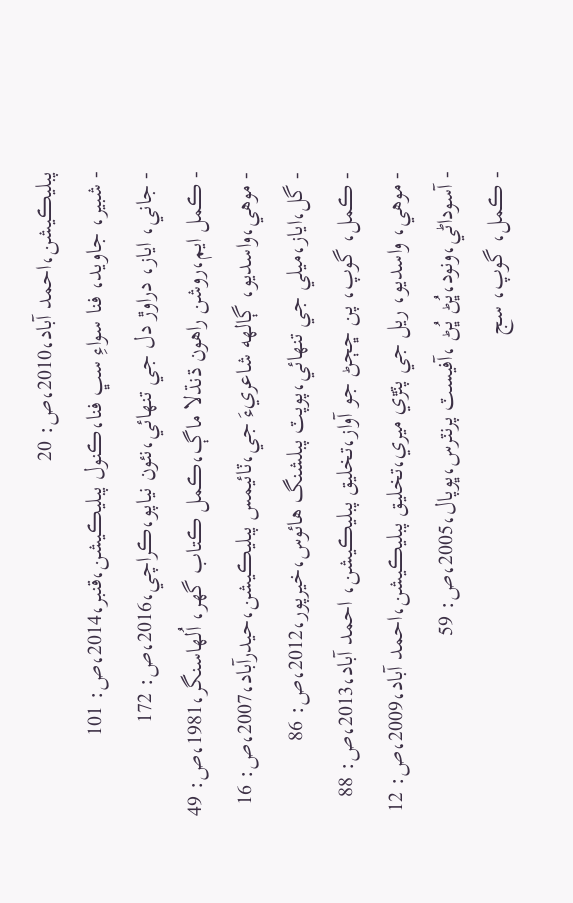پبليڪيشن،احمد آباد،2010،ص: 20
- شبير، جاويد، فنا سواءِ سڀ فنا،ڪنول پبليڪيشن،قنبر،2014،ص: 101
- جاني، اياز، دراوڙ دل جي تنھائي،نئون نياپو،ڪراچي،2016،ص: 172
- ڪمل ايم،روشن راهون ڌنڌلا ماڳ،ڪمل ڪتاب گهر، اُلهاسنگر،1981،ص: 49
- موهي،واسديو، ڳالهه شاعريءَ جي،ٽائيمس پبليڪيشن،حيدرآباد،2007،ص: 16
- گل،اياز،ميلي جي تنھائي،پوپٽ پبلشنگ هائوس،خيرپور،2012،ص: 86
- ڪمل، گوپ، پن ڇڄڻ جو آواز،تخليق پبليڪيشن، احمد آباد،2013،ص: 88
- موهي، واسديو، ريل جي پٽڙي ميري،تخليق پبليڪيشن،احمد آباد،2009،ص: 12
- آسوداڻي،ونود،ڀُڻ ڀُڻ ،آفيسٽ پرنٽرس،ڀوپال،2005،ص: 59
- ڪمل، گوپ، سج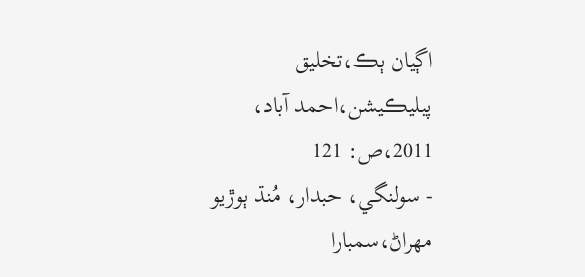اڳيان ٻڪ،تخليق پبليڪيشن،احمد آباد، 2011،ص: 121
- سولنگي، حبدار، مُنڌ ٻوڙيو مھراڻ،سمبارا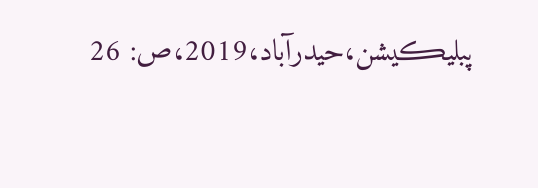پبليڪيشن،حيدرآباد،2019،ص: 26